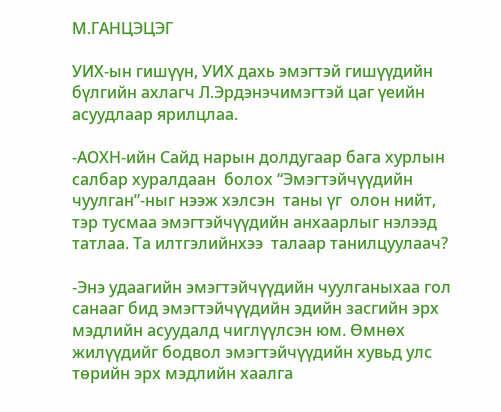М.ГАНЦЭЦЭГ

УИХ-ын гишүүн, УИХ дахь эмэгтэй гишүүдийн бүлгийн ахлагч Л.Эрдэнэчимэгтэй цаг үеийн асуудлаар ярилцлаа.

-АОХН-ийн Сайд нарын долдугаар бага хурлын салбар хуралдаан  болох “Эмэгтэйчүүдийн чуулган”-ныг нээж хэлсэн  таны үг  олон нийт, тэр тусмаа эмэгтэйчүүдийн анхаарлыг нэлээд татлаа. Та илтгэлийнхээ  талаар танилцуулаач?

-Энэ удаагийн эмэгтэйчүүдийн чуулганыхаа гол санааг бид эмэгтэйчүүдийн эдийн засгийн эрх мэдлийн асуудалд чиглүүлсэн юм. Өмнөх жилүүдийг бодвол эмэгтэйчүүдийн хувьд улс төрийн эрх мэдлийн хаалга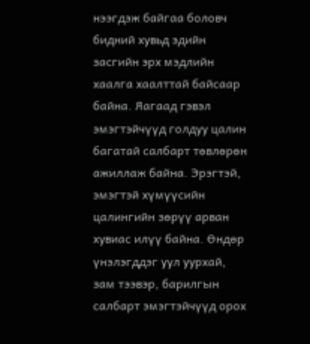нээгдэж байгаа боловч бидний хувьд эдийн засгийн эрх мэдлийн хаалга хаалттай байсаар байна. Яагаад гэвэл эмэгтэйчүүд голдуу цалин багатай салбарт төвлөрөн ажиллаж байна. Эрэгтэй, эмэгтэй хүмүүсийн цалингийн зөрүү арван хувиас илүү байна. Өндөр үнэлэгддэг уул уурхай, зам тээвэр, барилгын салбарт эмэгтэйчүүд орох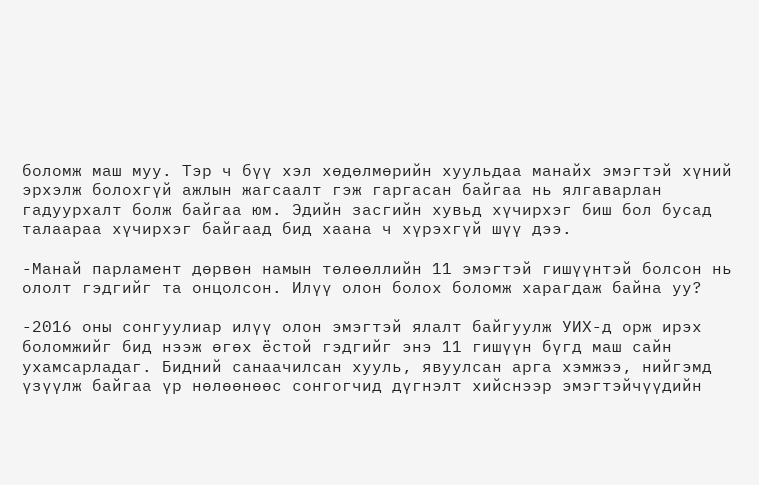боломж маш муу. Тэр ч бүү хэл хөдөлмөрийн хуульдаа манайх эмэгтэй хүний эрхэлж болохгүй ажлын жагсаалт гэж гаргасан байгаа нь ялгаварлан гадуурхалт болж байгаа юм. Эдийн засгийн хувьд хүчирхэг биш бол бусад талаараа хүчирхэг байгаад бид хаана ч хүрэхгүй шүү дээ.

-Манай парламент дөрвөн намын төлөөллийн 11 эмэгтэй гишүүнтэй болсон нь ололт гэдгийг та онцолсон. Илүү олон болох боломж харагдаж байна уу?

-2016 оны сонгуулиар илүү олон эмэгтэй ялалт байгуулж УИХ-д орж ирэх боломжийг бид нээж өгөх ёстой гэдгийг энэ 11 гишүүн бүгд маш сайн ухамсарладаг. Бидний санаачилсан хууль, явуулсан арга хэмжээ, нийгэмд үзүүлж байгаа үр нөлөөнөөс сонгогчид дүгнэлт хийснээр эмэгтэйчүүдийн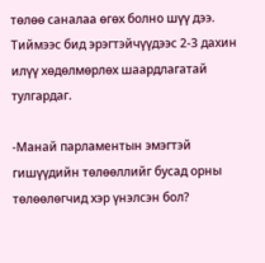төлөө саналаа өгөх болно шүү дээ. Тиймээс бид эрэгтэйчүүдээс 2-3 дахин илүү хөдөлмөрлөх шаардлагатай тулгардаг.

-Манай парламентын эмэгтэй гишүүдийн төлөөллийг бусад орны төлөөлөгчид хэр үнэлсэн бол?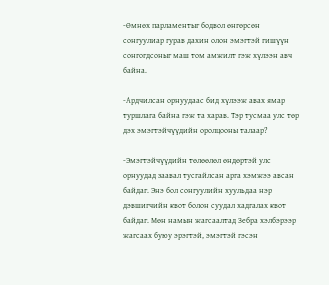-Өмнөх парламентыг бодвол өнгөрсөн сонгуулиар гурав дахин олон эмэгтэй гишүүн сонгогдсоныг маш том амжилт гэж хүлээн авч байна.

-Ардчилсан орнуудаас бид хүлээж авах ямар туршлага байна гэж та харав. Тэр тусмаа улс төр дэх эмэгтэйчүүдийн оролцооны талаар?

-Эмэгтэйчүүдийн төлөөлөл өндөртэй улс орнуудад заавал тусгайлсан арга хэмжээ авсан байдаг. Энэ бол сонгуулийн хуульдаа нэр дэвшигчийн квот болон суудал хадгалах квот байдаг. Мөн намын жагсаалтад Зебра хэлбэрээр жагсаах буюу эрэгтэй, эмэгтэй гэсэн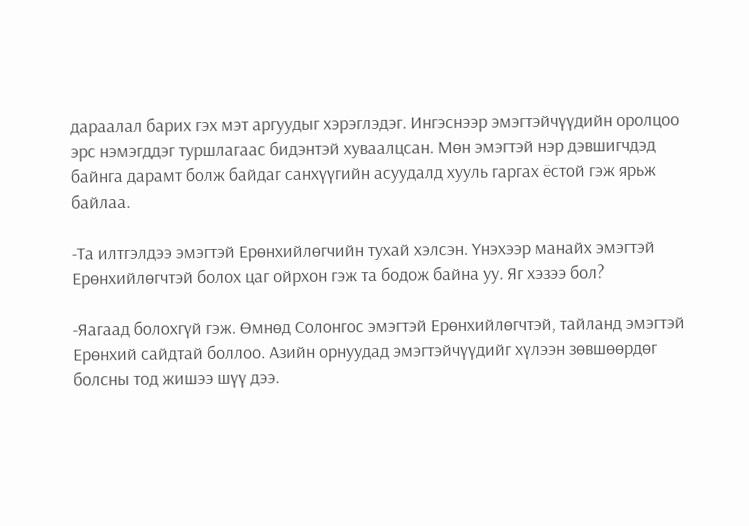дараалал барих гэх мэт аргуудыг хэрэглэдэг. Ингэснээр эмэгтэйчүүдийн оролцоо эрс нэмэгддэг туршлагаас бидэнтэй хуваалцсан. Мөн эмэгтэй нэр дэвшигчдэд байнга дарамт болж байдаг санхүүгийн асуудалд хууль гаргах ёстой гэж ярьж байлаа.

-Та илтгэлдээ эмэгтэй Ерөнхийлөгчийн тухай хэлсэн. Үнэхээр манайх эмэгтэй Ерөнхийлөгчтэй болох цаг ойрхон гэж та бодож байна уу. Яг хэзээ бол?

-Яагаад болохгүй гэж. Өмнөд Солонгос эмэгтэй Ерөнхийлөгчтэй, тайланд эмэгтэй Ерөнхий сайдтай боллоо. Азийн орнуудад эмэгтэйчүүдийг хүлээн зөвшөөрдөг болсны тод жишээ шүү дээ.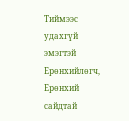Тиймээс удахгүй эмэгтэй Ерөнхийлөгч, Ерөнхий сайдтай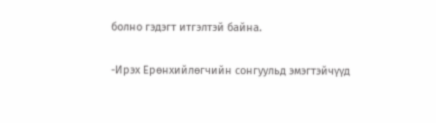болно гэдэгт итгэлтэй байна.

-Ирэх Ерөнхийлөгчийн сонгуульд эмэгтэйчүүд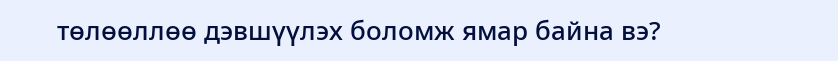төлөөллөө дэвшүүлэх боломж ямар байна вэ?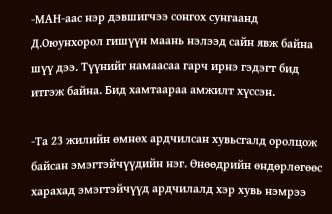-МАН-аас нэр дэвшигчээ сонгох сунгаанд Д.Оюунхорол гишүүн маань нэлээд сайн явж байна шүү дээ. Түүнийг намаасаа гарч ирнэ гэдэгт бид итгэж байна. Бид хамтаараа амжилт хүссэн.

-Та 23 жилийн өмнөх ардчилсан хувьсгалд оролцож байсан эмэгтэйчүүдийн нэг. Өнөөдрийн өндөрлөгөөс харахад эмэгтэйчүүд ардчилалд хэр хувь нэмрээ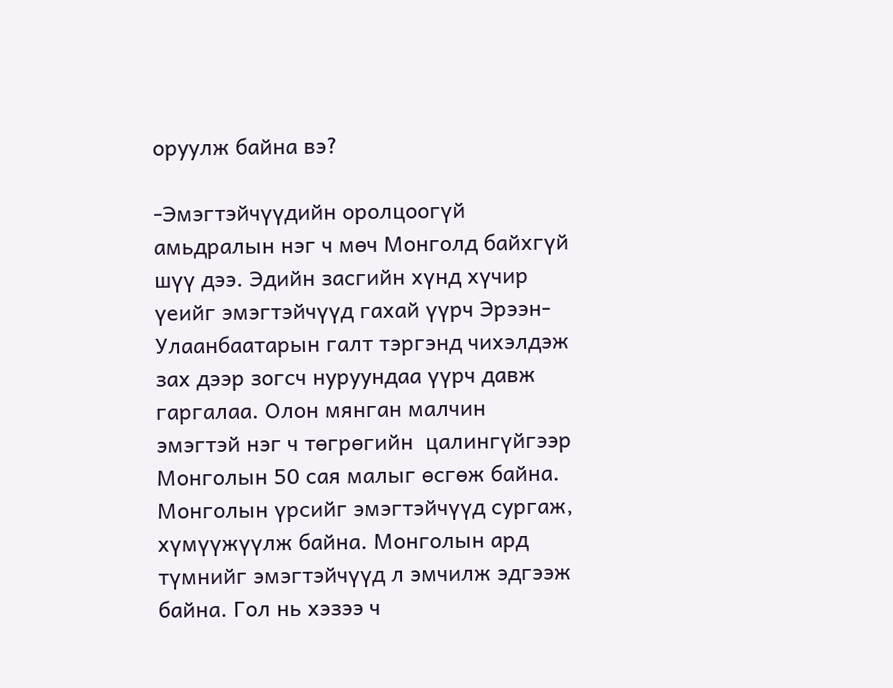оруулж байна вэ?

-Эмэгтэйчүүдийн оролцоогүй амьдралын нэг ч мөч Монголд байхгүй шүү дээ. Эдийн засгийн хүнд хүчир үеийг эмэгтэйчүүд гахай үүрч Эрээн-Улаанбаатарын галт тэргэнд чихэлдэж зах дээр зогсч нуруундаа үүрч давж гаргалаа. Олон мянган малчин эмэгтэй нэг ч төгрөгийн  цалингүйгээр Монголын 50 сая малыг өсгөж байна. Монголын үрсийг эмэгтэйчүүд сургаж, хүмүүжүүлж байна. Монголын ард түмнийг эмэгтэйчүүд л эмчилж эдгээж байна. Гол нь хэзээ ч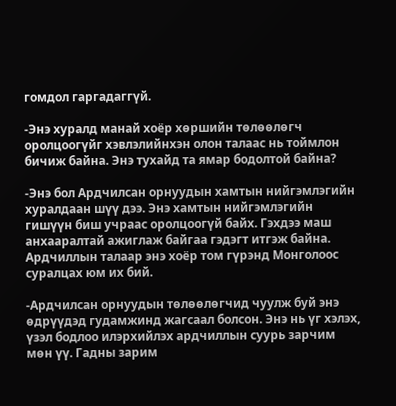гомдол гаргадаггүй.

-Энэ хуралд манай хоёр хөршийн төлөөлөгч оролцоогүйг хэвлэлийнхэн олон талаас нь тоймлон бичиж байна. Энэ тухайд та ямар бодолтой байна?

-Энэ бол Ардчилсан орнуудын хамтын нийгэмлэгийн хуралдаан шүү дээ. Энэ хамтын нийгэмлэгийн гишүүн биш учраас оролцоогүй байх. Гэхдээ маш анхааралтай ажиглаж байгаа гэдэгт итгэж байна. Ардчиллын талаар энэ хоёр том гүрэнд Монголоос суралцах юм их бий.

-Ардчилсан орнуудын төлөөлөгчид чуулж буй энэ өдрүүдэд гудамжинд жагсаал болсон. Энэ нь үг хэлэх, үзэл бодлоо илэрхийлэх ардчиллын суурь зарчим мөн үү. Гадны зарим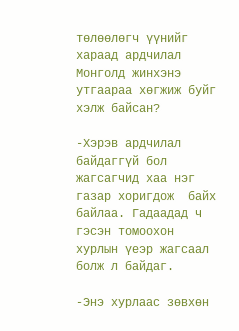төлөөлөгч үүнийг хараад ардчилал Монголд жинхэнэ утгаараа хөгжиж буйг хэлж байсан?

-Хэрэв ардчилал байдаггүй бол жагсагчид хаа нэг газар хоригдож  байх байлаа. Гадаадад ч гэсэн томоохон хурлын үеэр жагсаал болж л байдаг.

-Энэ хурлаас зөвхөн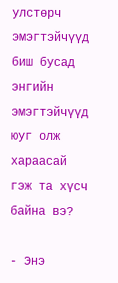улстөрч эмэгтэйчүүд биш бусад энгийн эмэгтэйчүүд юуг олж хараасай гэж та хүсч байна вэ?

- Энэ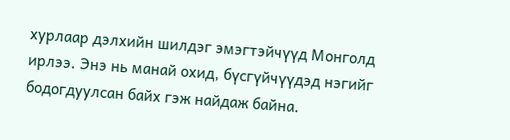хурлаар дэлхийн шилдэг эмэгтэйчүүд Монголд ирлээ. Энэ нь манай охид, бүсгүйчүүдэд нэгийг бодогдуулсан байх гэж найдаж байна.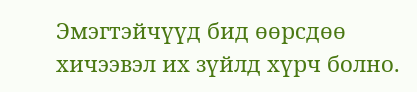Эмэгтэйчүүд бид өөрсдөө хичээвэл их зүйлд хүрч болно.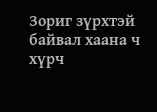Зориг зүрхтэй байвал хаана ч хүрч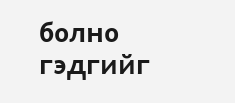болно гэдгийг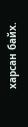харсан байх.